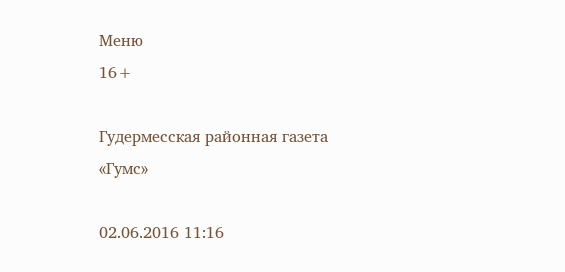Меню
16+

Гудермесская районная газета «Гумс»

02.06.2016 11:16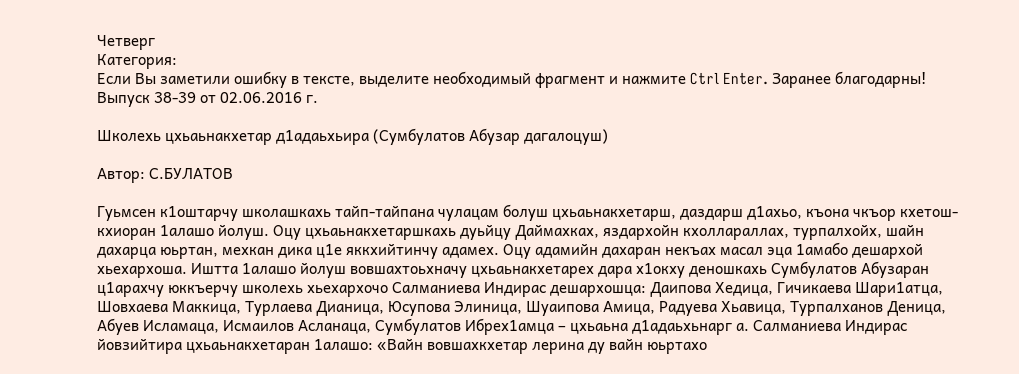Четверг
Категория:
Если Вы заметили ошибку в тексте, выделите необходимый фрагмент и нажмите Ctrl Enter. Заранее благодарны!
Выпуск 38-39 от 02.06.2016 г.

Школехь цхьаьнакхетар д1адаьхьира (Сумбулатов Абузар дагалоцуш)

Автор: С.БУЛАТОВ

Гуьмсен к1оштарчу школашкахь тайп-тайпана чулацам болуш цхьаьнакхетарш, даздарш д1ахьо, къона чкъор кхетош-кхиоран 1алашо йолуш. Оцу цхьаьнакхетаршкахь дуьйцу Даймахках, яздархойн кхоллараллах, турпалхойх, шайн дахарца юьртан, мехкан дика ц1е яккхийтинчу адамех. Оцу адамийн дахаран некъах масал эца 1амабо дешархой хьехархоша. Иштта 1алашо йолуш вовшахтоьхначу цхьаьнакхетарех дара х1окху деношкахь Сумбулатов Абузаран ц1арахчу юккъерчу школехь хьехархочо Салманиева Индирас дешархошца: Даипова Хедица, Гичикаева Шари1атца, Шовхаева Маккица, Турлаева Дианица, Юсупова Элиница, Шуаипова Амица, Радуева Хьавица, Турпалханов Деница, Абуев Исламаца, Исмаилов Асланаца, Сумбулатов Ибрех1амца – цхьаьна д1адаьхьнарг а. Салманиева Индирас йовзийтира цхьаьнакхетаран 1алашо: «Вайн вовшахкхетар лерина ду вайн юьртахо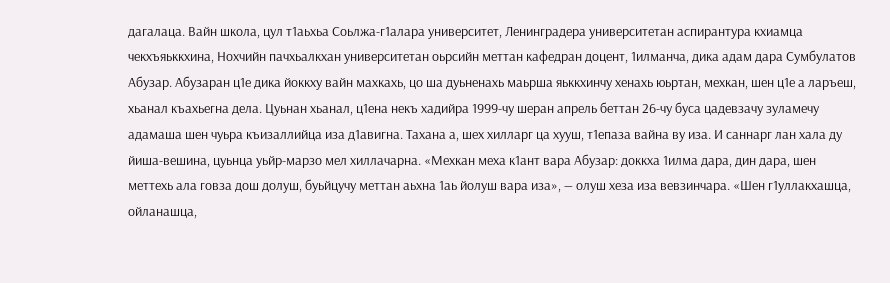дагалаца. Вайн школа, цул т1аьхьа Соьлжа-г1алара университет, Ленинградера университетан аспирантура кхиамца чекхъяьккхина, Нохчийн пачхьалкхан университетан оьрсийн меттан кафедран доцент, 1илманча, дика адам дара Сумбулатов Абузар. Абузаран ц1е дика йоккху вайн махкахь, цо ша дуьненахь маьрша яьккхинчу хенахь юьртан, мехкан, шен ц1е а ларъеш, хьанал къахьегна дела. Цуьнан хьанал, ц1ена некъ хадийра 1999-чу шеран апрель беттан 26-чу буса цадевзачу зуламечу адамаша шен чуьра къизаллийца иза д1авигна. Тахана а, шех хилларг ца хууш, т1епаза вайна ву иза. И саннарг лан хала ду йиша-вешина, цуьнца уьйр-марзо мел хиллачарна. «Мехкан меха к1ант вара Абузар: доккха 1илма дара, дин дара, шен меттехь ала говза дош долуш, буьйцучу меттан аьхна 1аь йолуш вара иза», — олуш хеза иза вевзинчара. «Шен г1уллакхашца, ойланашца,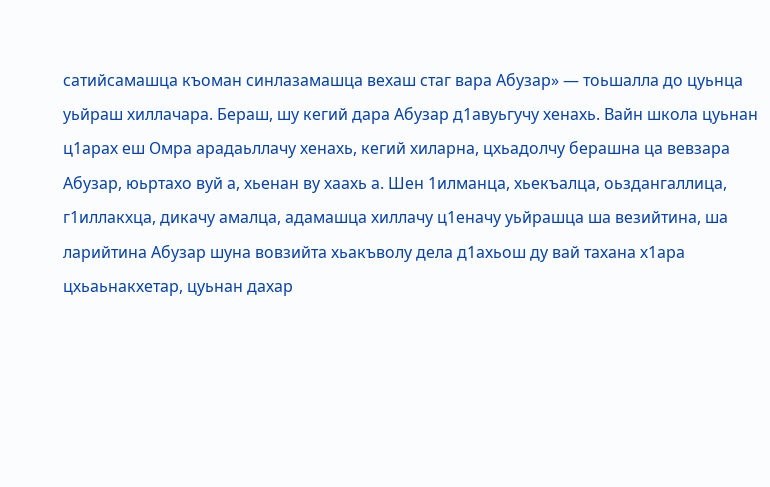сатийсамашца къоман синлазамашца вехаш стаг вара Абузар» — тоьшалла до цуьнца уьйраш хиллачара. Бераш, шу кегий дара Абузар д1авуьгучу хенахь. Вайн школа цуьнан ц1арах еш Омра арадаьллачу хенахь, кегий хиларна, цхьадолчу берашна ца вевзара Абузар, юьртахо вуй а, хьенан ву хаахь а. Шен 1илманца, хьекъалца, оьздангаллица, г1иллакхца, дикачу амалца, адамашца хиллачу ц1еначу уьйрашца ша везийтина, ша ларийтина Абузар шуна вовзийта хьакъволу дела д1ахьош ду вай тахана х1ара цхьаьнакхетар, цуьнан дахар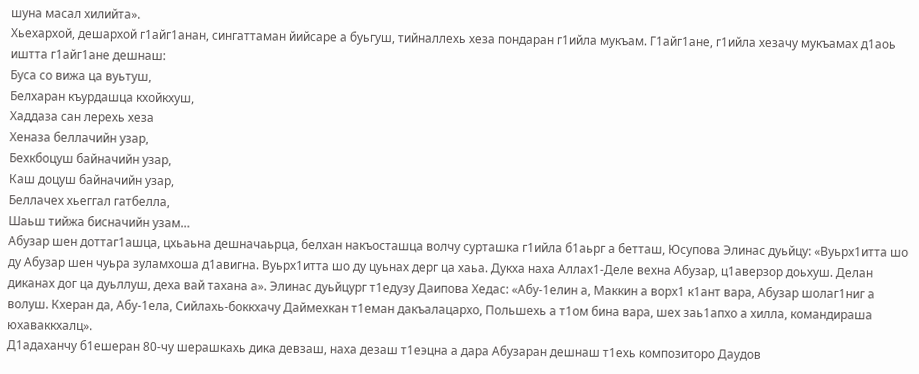шуна масал хилийта».
Хьехархой, дешархой г1айг1анан, сингаттаман йийсаре а буьгуш, тийналлехь хеза пондаран г1ийла мукъам. Г1айг1ане, г1ийла хезачу мукъамах д1аоь иштта г1айг1ане дешнаш:
Буса со вижа ца вуьтуш,
Белхаран къурдашца кхойкхуш,
Хаддаза сан лерехь хеза
Хеназа беллачийн узар,
Бехкбоцуш байначийн узар,
Каш доцуш байначийн узар,
Беллачех хьеггал гатбелла,
Шаьш тийжа бисначийн узам…
Абузар шен доттаг1ашца, цхьаьна дешначаьрца, белхан накъосташца волчу сурташка г1ийла б1аьрг а бетташ, Юсупова Элинас дуьйцу: «Вуьрх1итта шо ду Абузар шен чуьра зуламхоша д1авигна. Вуьрх1итта шо ду цуьнах дерг ца хаьа. Дукха наха Аллах1-Деле вехна Абузар, ц1аверзор доьхуш. Делан диканах дог ца дуьллуш, деха вай тахана а». Элинас дуьйцург т1едузу Даипова Хедас: «Абу-1елин а, Маккин а ворх1 к1ант вара, Абузар шолаг1ниг а волуш. Кхеран да, Абу-1ела, Сийлахь-боккхачу Даймехкан т1еман дакъалацархо, Польшехь а т1ом бина вара, шех заь1апхо а хилла, командираша юхаваккхалц».
Д1адаханчу б1ешеран 80-чу шерашкахь дика девзаш, наха дезаш т1еэцна а дара Абузаран дешнаш т1ехь композиторо Даудов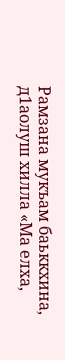Рамзана мукъам баьккхина, д1аолуш хилла «Ма елха,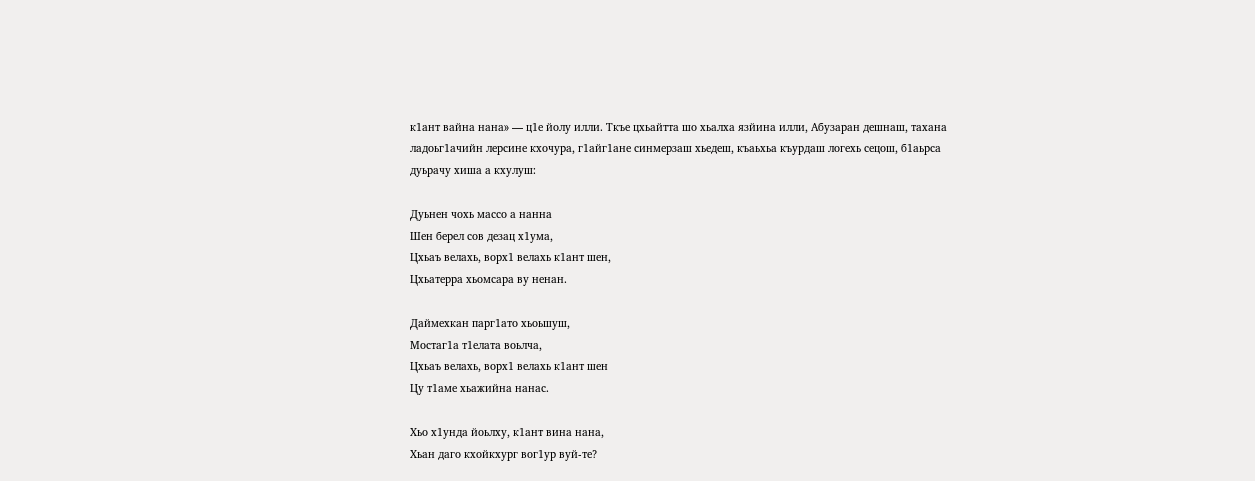к1ант вайна нана» — ц1е йолу илли. Ткъе цхьайтта шо хьалха язйина илли, Абузаран дешнаш, тахана ладоьг1ачийн лерсине кхочура, г1айг1ане синмерзаш хьедеш, къаьхьа къурдаш логехь сецош, б1аьрса дуьрачу хиша а кхулуш:

Дуьнен чохь массо а нанна
Шен берел сов дезац х1ума,
Цхьаъ велахь, ворх1 велахь к1ант шен,
Цхьатерра хьомсара ву ненан.

Даймехкан парг1ато хьоьшуш,
Мостаг1а т1елата воьлча,
Цхьаъ велахь, ворх1 велахь к1ант шен
Цу т1аме хьажийна нанас.

Хьо х1унда йоьлху, к1ант вина нана,
Хьан даго кхойкхург вог1ур вуй-те?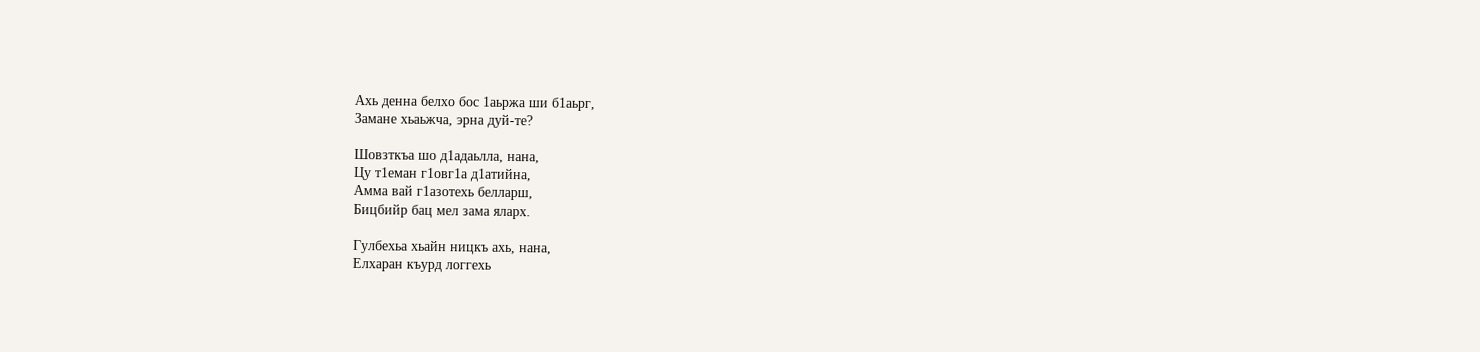Ахь денна белхо бос 1аьржа ши б1аьрг,
Замане хьаьжча, эрна дуй-те?

Шовзткъа шо д1адаьлла, нана,
Цу т1еман г1овг1а д1атийна,
Амма вай г1азотехь белларш,
Бицбийр бац мел зама яларх.

Гулбехьа хьайн ницкъ ахь, нана,
Елхаран къурд логгехь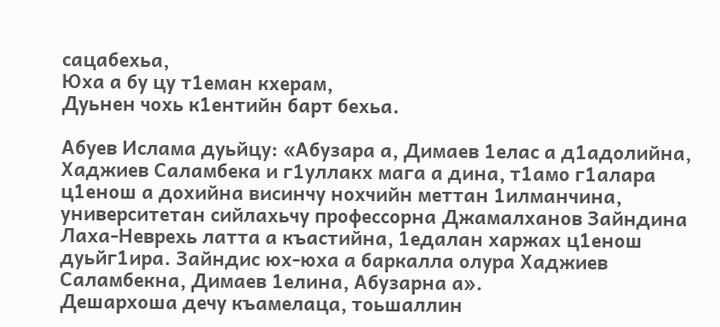сацабехьа,
Юха а бу цу т1еман кхерам,
Дуьнен чохь к1ентийн барт бехьа.

Абуев Ислама дуьйцу: «Абузара а, Димаев 1елас а д1адолийна, Хаджиев Саламбека и г1уллакх мага а дина, т1амо г1алара ц1енош а дохийна висинчу нохчийн меттан 1илманчина, университетан сийлахьчу профессорна Джамалханов Зайндина Лаха-Неврехь латта а къастийна, 1едалан харжах ц1енош дуьйг1ира. Зайндис юх-юха а баркалла олура Хаджиев Саламбекна, Димаев 1елина, Абузарна а».
Дешархоша дечу къамелаца, тоьшаллин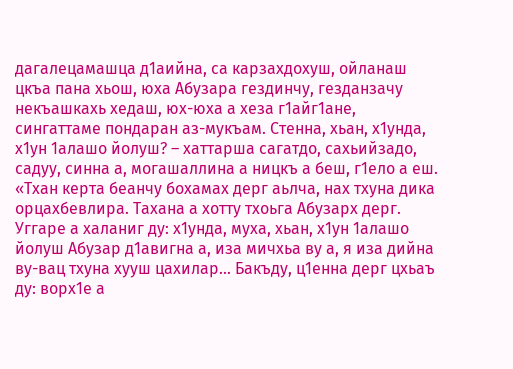дагалецамашца д1аийна, са карзахдохуш, ойланаш цкъа пана хьош, юха Абузара гездинчу, гезданзачу некъашкахь хедаш, юх-юха а хеза г1айг1ане, сингаттаме пондаран аз-мукъам. Стенна, хьан, х1унда, х1ун 1алашо йолуш? – хаттарша сагатдо, сахьийзадо, садуу, синна а, могашаллина а ницкъ а беш, г1ело а еш. «Тхан керта беанчу бохамах дерг аьлча, нах тхуна дика орцахбевлира. Тахана а хотту тхоьга Абузарх дерг. Уггаре а халаниг ду: х1унда, муха, хьан, х1ун 1алашо йолуш Абузар д1авигна а, иза мичхьа ву а, я иза дийна ву-вац тхуна хууш цахилар… Бакъду, ц1енна дерг цхьаъ ду: ворх1е а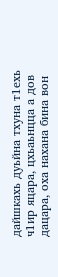дайшкахь дуьйна тхуна т1ехь ч1ир яцара, цхьаьнцца а дов дацара, оха нахана бина вон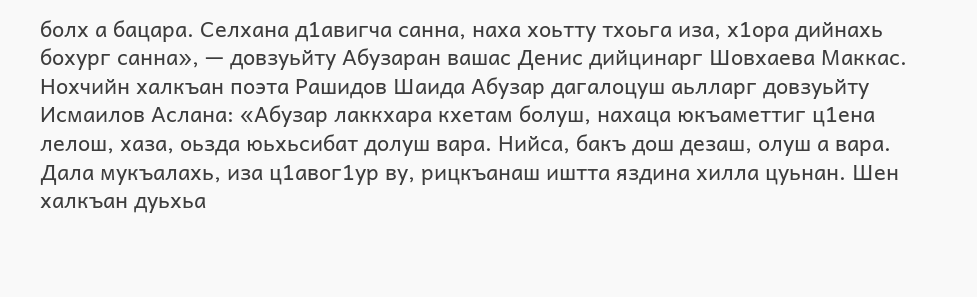болх а бацара. Селхана д1авигча санна, наха хоьтту тхоьга иза, х1ора дийнахь бохург санна», — довзуьйту Абузаран вашас Денис дийцинарг Шовхаева Маккас. Нохчийн халкъан поэта Рашидов Шаида Абузар дагалоцуш аьлларг довзуьйту Исмаилов Аслана: «Абузар лаккхара кхетам болуш, нахаца юкъаметтиг ц1ена лелош, хаза, оьзда юьхьсибат долуш вара. Нийса, бакъ дош дезаш, олуш а вара. Дала мукъалахь, иза ц1авог1ур ву, рицкъанаш иштта яздина хилла цуьнан. Шен халкъан дуьхьа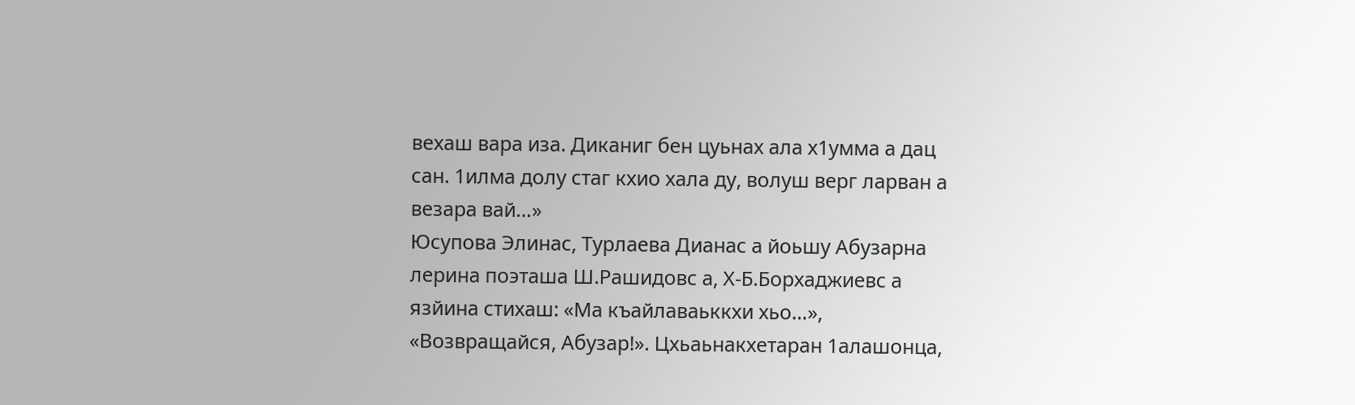вехаш вара иза. Диканиг бен цуьнах ала х1умма а дац сан. 1илма долу стаг кхио хала ду, волуш верг ларван а везара вай…»
Юсупова Элинас, Турлаева Дианас а йоьшу Абузарна лерина поэташа Ш.Рашидовс а, Х-Б.Борхаджиевс а язйина стихаш: «Ма къайлаваьккхи хьо…», «Возвращайся, Абузар!». Цхьаьнакхетаран 1алашонца,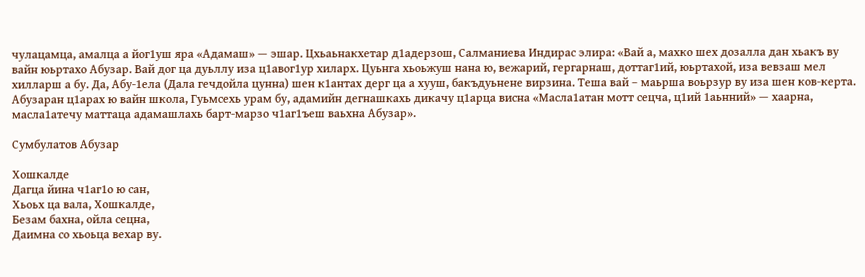чулацамца, амалца а йог1уш яра «Адамаш» — эшар. Цхьаьнакхетар д1адерзош, Салманиева Индирас элира: «Вай а, махко шех дозалла дан хьакъ ву вайн юьртахо Абузар. Вай дог ца дуьллу иза ц1авог1ур хиларх. Цуьнга хьоьжуш нана ю, вежарий, гергарнаш, доттаг1ий, юьртахой, иза вевзаш мел хилларш а бу. Да, Абу-1ела (Дала гечдойла цунна) шен к1антах дерг ца а хууш, бакъдуьнене вирзина. Теша вай – маьрша воьрзур ву иза шен ков-керта. Абузаран ц1арах ю вайн школа, Гуьмсехь урам бу, адамийн дегнашкахь дикачу ц1арца висна «Масла1атан мотт сецча, ц1ий 1аьнний» — хаарна, масла1атечу маттаца адамашлахь барт-марзо ч1аг1ъеш ваьхна Абузар».

Сумбулатов Абузар

Хошкалде
Дагца йина ч1аг1о ю сан,
Хьоьх ца вала, Хошкалде,
Безам бахна, ойла сецна,
Даимна со хьоьца вехар ву.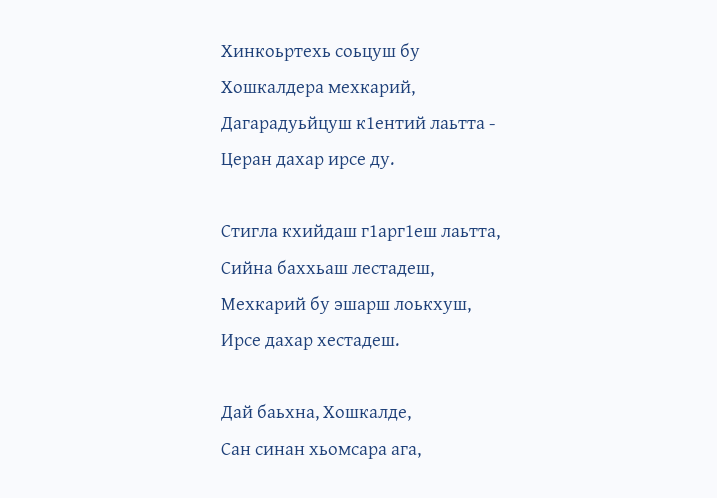Хинкоьртехь соьцуш бу
Хошкалдера мехкарий,
Дагарадуьйцуш к1ентий лаьтта -
Церан дахар ирсе ду.

Стигла кхийдаш г1арг1еш лаьтта,
Сийна баххьаш лестадеш,
Мехкарий бу эшарш лоькхуш,
Ирсе дахар хестадеш.

Дай баьхна, Хошкалде,
Сан синан хьомсара ага,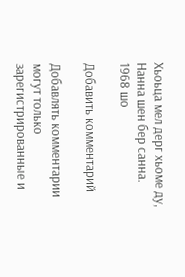Хьоьца мел дерг хьоме ду,
Нанна шен бер санна.
1968 шо

Добавить комментарий

Добавлять комментарии могут только зарегистрированные и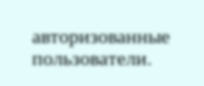авторизованные пользователи.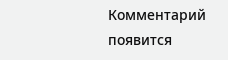Комментарий появится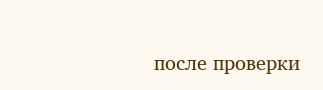после проверки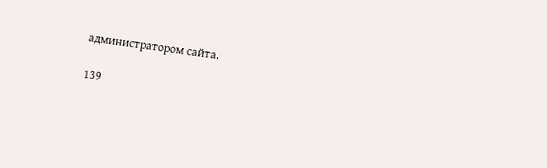администратором сайта.

139